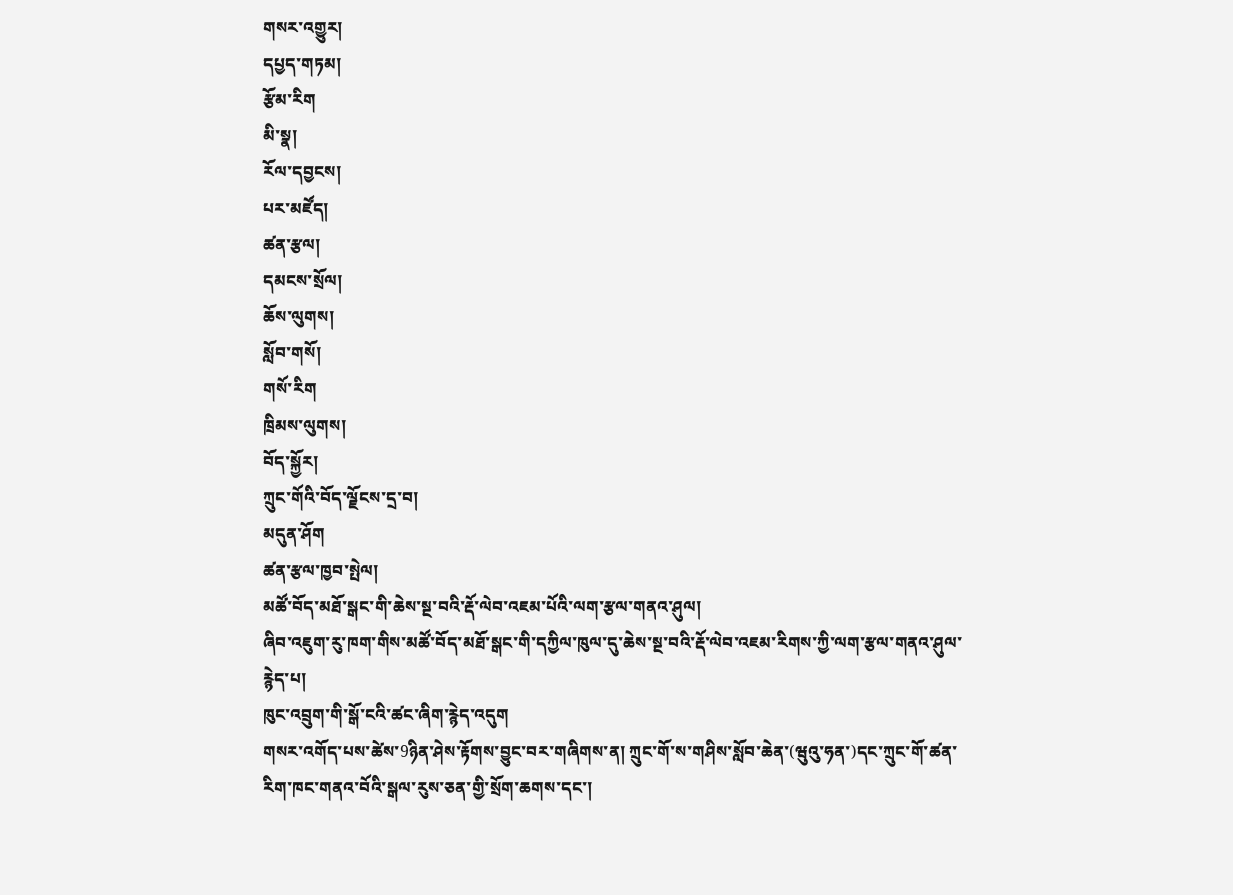གསར་འགྱུར།
དཔྱད་གཏམ།
རྩོམ་རིག
མི་སྣ།
རོལ་དབྱངས།
པར་མཛོད།
ཚན་རྩལ།
དམངས་སྲོལ།
ཆོས་ལུགས།
སློབ་གསོ།
གསོ་རིག
ཁྲིམས་ལུགས།
བོད་སྐྱོར།
ཀྲུང་གོའི་བོད་ལྗོངས་དྲ་བ།
མདུན་ཤོག
ཚན་རྩལ་ཁྱབ་སྤེལ།
མཚོ་བོད་མཐོ་སྒང་གི་ཆེས་སྔ་བའི་རྡོ་ལེབ་འཇམ་པོའི་ལག་རྩལ་གནའ་ཤུལ།
ཞིབ་འཇུག་རུ་ཁག་གིས་མཚོ་བོད་མཐོ་སྒང་གི་དཀྱིལ་ཁུལ་དུ་ཆེས་སྔ་བའི་རྡོ་ལེབ་འཇམ་རིགས་ཀྱི་ལག་རྩལ་གནའ་ཤུལ་རྙེད་པ།
ཁུང་འབྲུག་གི་སྒོ་ངའི་ཚང་ཞིག་རྙེད་འདུག
གསར་འགོད་པས་ཚེས་9ཉིན་ཤེས་རྟོགས་བྱུང་བར་གཞིགས་ན། ཀྲུང་གོ་ས་གཤིས་སློབ་ཆེན་(ཝུའུ་ཧན་)དང་ཀྲུང་གོ་ཚན་རིག་ཁང་གནའ་བོའི་སྒལ་རུས་ཅན་གྱི་སྲོག་ཆགས་དང་།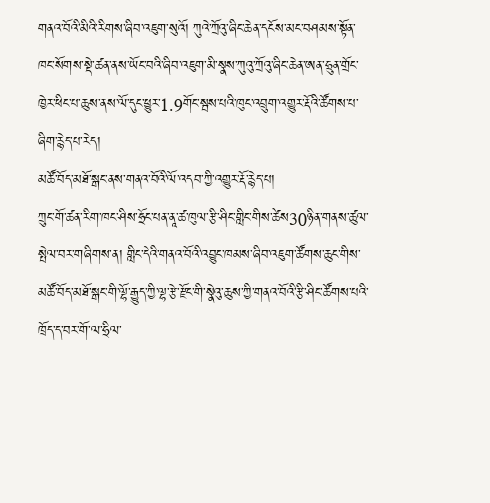གནའ་བོའི་མིའི་རིགས་ཞིབ་འཇུག་སུའོ། ཀུའེ་ཀྲོའུ་ཞིང་ཆེན་དངོས་མང་བཤམས་སྟོན་ཁང་སོགས་སྡེ་ཚན་ནས་ཡོང་བའི་ཞིབ་འཇུག་མི་སྣས་ཀུའུ་ཀྲོའུ་ཞིང་ཆེན་ཨན་ཧྲུན་གྲོང་ཁྱེར་ཕིང་པ་ཆུས་ནས་ལོ་དུང་ཕྱུར་1.9གོང་སྦས་པའི་ཁུང་འབྲུག་འགྱུར་རྡོའི་ཚོགས་པ་ཞིག་རྙེད་པ་རེད།
མཚོ་བོད་མཐོ་སྒང་ནས་གནའ་བོའི་ལོ་འདབ་ཀྱི་འགྱུར་རྡོ་རྙེད་པ།
ཀྲུང་གོ་ཚན་རིག་ཁང་ཤིས་ཧྲོང་པན་ནཱ་ཚ་ཁུལ་རྩི་ཤིང་གླིང་གིས་ཚེས30ཉིན་གནས་ཚུལ་སྤེལ་བར་གཞིགས་ན། གླིང་དེའི་གནའ་བོའི་འབྱུང་ཁམས་ཞིབ་འཇུག་ཚོགས་ཆུང་གིས་མཚོ་བོད་མཐོ་སྒང་གི་ལྷོ་རྒྱུད་ཀྱི་ལྷ་རྩེ་རྫོང་གི་སྣེའུ་ཆུས་ཀྱི་གནའ་བོའི་རྩི་ཤིང་ཚོགས་པའི་ཁྲོད་ད་བར་གོ་ལ་ཧྲིལ་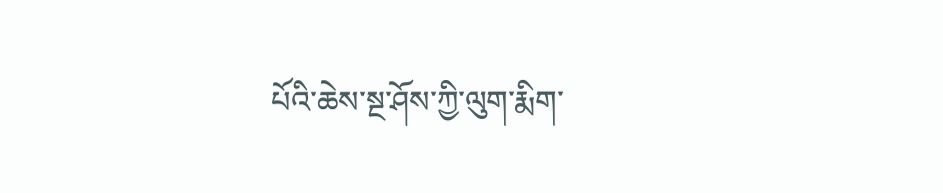པོའི་ཆེས་སྔ་ཤོས་ཀྱི་ལུག་རྨིག་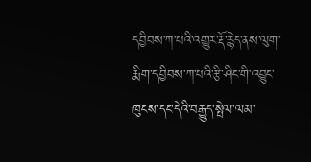དབྱིབས་ཀ་པའི་འགྱུར་རྡོ་རྙེད་ནས་ལུག་རྨིག་དབྱིབས་ཀ་པའི་རྩི་ཤིང་གི་འབྱུང་ཁུངས་དང་དེའི་བརྒྱུད་སྤེལ་ལམ་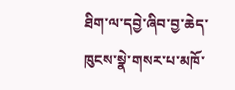ཐིག་ལ་དབྱེ་ཞིབ་བྱ་ཆེད་ཁུངས་སྣེ་གསར་པ་མཁོ་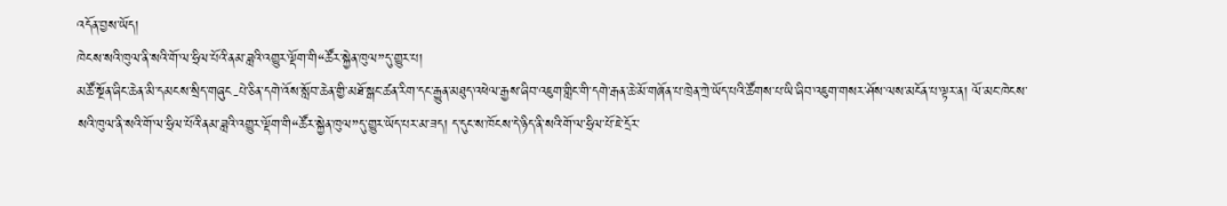འདོན་བྱས་ཡོད།
ཁེངས་སའི་ཁུལ་ནི་སའི་གོ་ལ་ཧྲིལ་པོའི་ནམ་ཟླའི་འགྱུར་ལྡོག་གི“ཚོར་སྐྱེན་ཁུལ”དུ་གྱུར་པ།
མཚོ་སྔོན་ཞིང་ཆེན་མི་དམངས་སྲིད་གཞུང-པེ་ཅིན་དགེ་འོས་སློབ་ཆེན་གྱི་མཐོ་སྒང་ཚན་རིག་དང་རྒྱུན་མཐུད་འཕེལ་རྒྱས་ཞིབ་འཇུག་གླིང་གི་དགེ་རྒན་ཆེ་མོ་གཞོན་པ་ཁྲེན་ཀྲེ་ཡོད་པའི་ཚོགས་པ་ཡི་ཞིབ་འཇུག་གསར་ཤོས་ལས་མངོན་པ་ལྟར་ན། ལོ་མང་ཁེངས་སའི་ཁུལ་ནི་སའི་གོ་ལ་ཧྲིལ་པོའི་ནམ་ཟླའི་འགྱུར་ལྡོག་གི“ཚོར་སྐྱེན་ཁུལ”དུ་གྱུར་ཡོད་པར་མ་ཟད། ད་དུང་ས་ཁོངས་དེ་ཉིད་ནི་སའི་གོ་ལ་ཧྲིལ་པོ་ཇེ་དྲོར་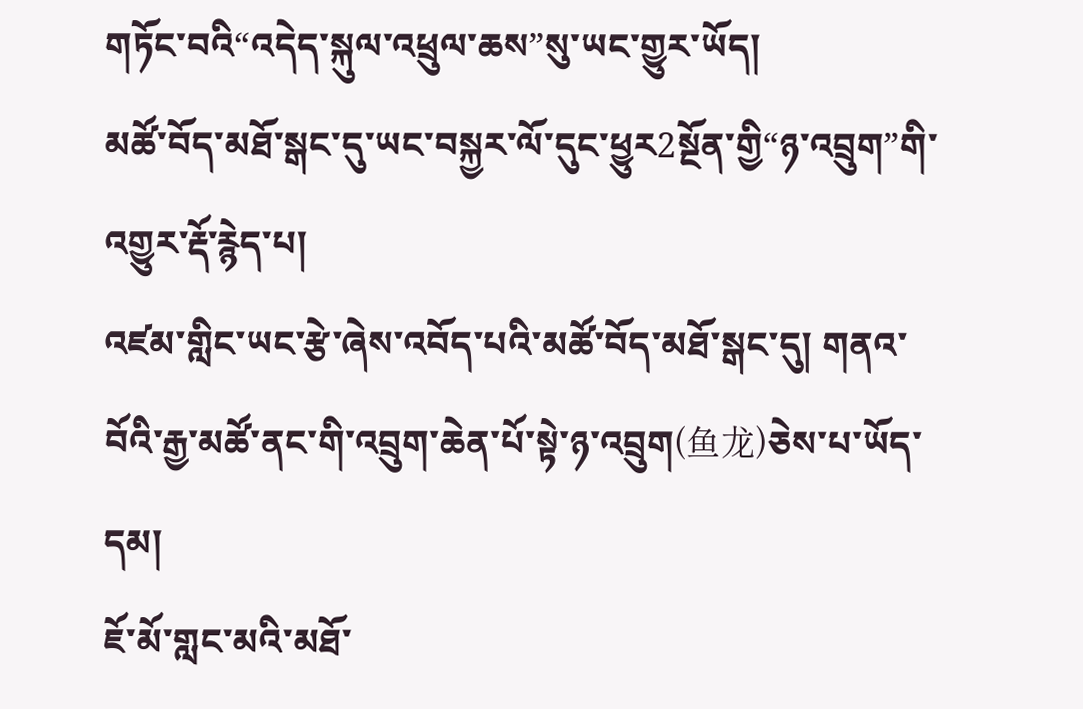གཏོང་བའི“འདེད་སྐུལ་འཕྲུལ་ཆས”སུ་ཡང་གྱུར་ཡོད།
མཚོ་བོད་མཐོ་སྒང་དུ་ཡང་བསྐྱར་ལོ་དུང་ཕྱུར2སྔོན་གྱི“ཉ་འབྲུག”གི་འགྱུར་རྡོ་རྙེད་པ།
འཛམ་གླིང་ཡང་རྩེ་ཞེས་འབོད་པའི་མཚོ་བོད་མཐོ་སྒང་དུ། གནའ་བོའི་རྒྱ་མཚོ་ནང་གི་འབྲུག་ཆེན་པོ་སྟེ་ཉ་འབྲུག(鱼龙)ཅེས་པ་ཡོད་དམ།
ཇོ་མོ་གླང་མའི་མཐོ་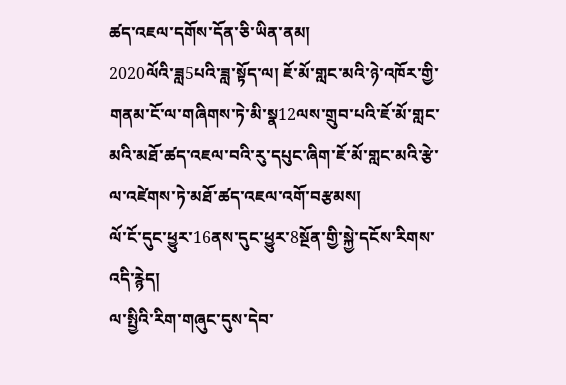ཚད་འཇལ་དགོས་དོན་ཅི་ཡིན་ནམ།
2020ལོའི་ཟླ5པའི་ཟླ་སྟོད་ལ། ཇོ་མོ་གླང་མའི་ཉེ་འཁོར་གྱི་གནམ་ངོ་ལ་གཞིགས་ཏེ་མི་སྣ12ལས་གྲུབ་པའི་ཇོ་མོ་གླང་མའི་མཐོ་ཚད་འཇལ་བའི་རུ་དཔུང་ཞིག་ཇོ་མོ་གླང་མའི་རྩེ་ལ་འཛེགས་ཏེ་མཐོ་ཚད་འཇལ་འགོ་བརྩམས།
ལོ་ངོ་དུང་ཕྱུར་16ནས་དུང་ཕྱུར་8སྔོན་གྱི་སྐྱེ་དངོས་རིགས་འདི་རྙེད།
ལ་སྤྱིའི་རིག་གཞུང་དུས་དེབ་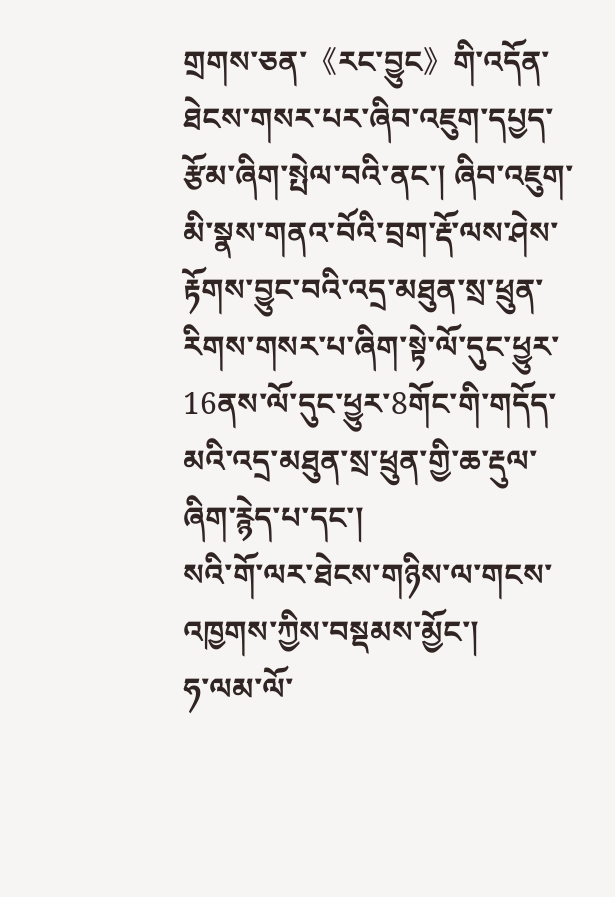གྲགས་ཅན་《རང་བྱུང》གི་འདོན་ཐེངས་གསར་པར་ཞིབ་འཇུག་དཔྱད་རྩོམ་ཞིག་སྤེལ་བའི་ནང་། ཞིབ་འཇུག་མི་སྣས་གནའ་བོའི་བྲག་རྡོ་ལས་ཤེས་རྟོགས་བྱུང་བའི་འདྲ་མཐུན་སྲ་ཕྲུན་རིགས་གསར་པ་ཞིག་སྟེ་ལོ་དུང་ཕྱུར་16ནས་ལོ་དུང་ཕྱུར་8གོང་གི་གདོད་མའི་འདྲ་མཐུན་སྲ་ཕྲུན་གྱི་ཆ་རྡུལ་ཞིག་རྙེད་པ་དང་།
སའི་གོ་ལར་ཐེངས་གཉིས་ལ་གངས་འཁྱགས་ཀྱིས་བསྡམས་མྱོང་།
ཧ་ལམ་ལོ་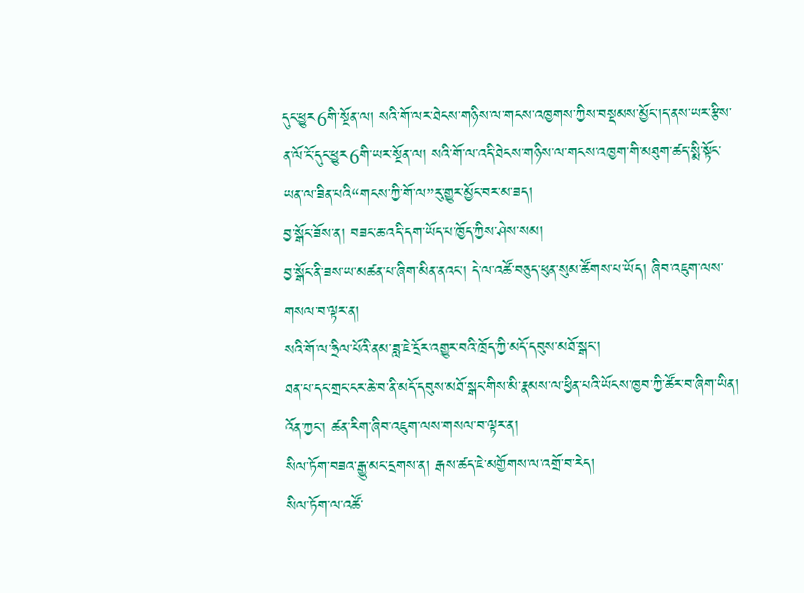དུང་ཕྱུར6གི་སྔོན་ལ། སའི་གོ་ལར་ཐེངས་གཉིས་ལ་གངས་འཁྱགས་ཀྱིས་བསྡམས་མྱོང་།ད་ནས་ཡར་རྩིས་ན་ལོ་ངོ་དུང་ཕྱུར6གི་ཡར་སྔོན་ལ། སའི་གོ་ལ་འདི་ཐེངས་གཉིས་ལ་གངས་འཁྱག་གི་མཐུག་ཚད་སྨི་སྟོང་ཡན་ལ་ཟིན་པའི“གངས་ཀྱི་གོ་ལ”རུ་གྱུར་མྱོང་བར་མ་ཟད།
བྱ་སྒོང་ཟོས་ན། བཟང་ཆ་འདི་དག་ཡོད་པ་ཁྱོད་ཀྱིས་ཤེས་སམ།
བྱ་སྒོང་ནི་ཟས་ཡ་མཚན་པ་ཞིག་མིན་ནའང་། དེ་ལ་འཚོ་བཅུད་ཕུན་སུམ་ཚོགས་པ་ཡོད། ཞིབ་འཇུག་ལས་གསལ་བ་ལྟར་ན།
སའི་གོ་ལ་ཧྲིལ་པོའི་ནམ་ཟླ་ཇེ་དྲོར་འགྱུར་བའི་ཁྲོད་ཀྱི་མདོ་དབུས་མཐོ་སྒང་།
ཐན་པ་དང་གྲང་ངར་ཆེ་བ་ནི་མདོ་དབུས་མཐོ་སྒང་གིས་མི་རྣམས་ལ་ཕྱིན་པའི་ཡོངས་ཁྱབ་ཀྱི་ཚོར་བ་ཞིག་ཡིན། འོན་ཀྱང་། ཚན་རིག་ཞིབ་འཇུག་ལས་གསལ་བ་ལྟར་ན།
སིལ་ཏོག་བཟའ་རྒྱུ་མང་དྲགས་ན། རྒས་ཚད་ཇེ་མགྱོགས་ལ་འགྲོ་བ་རེད།
སིལ་ཏོག་ལ་འཚོ་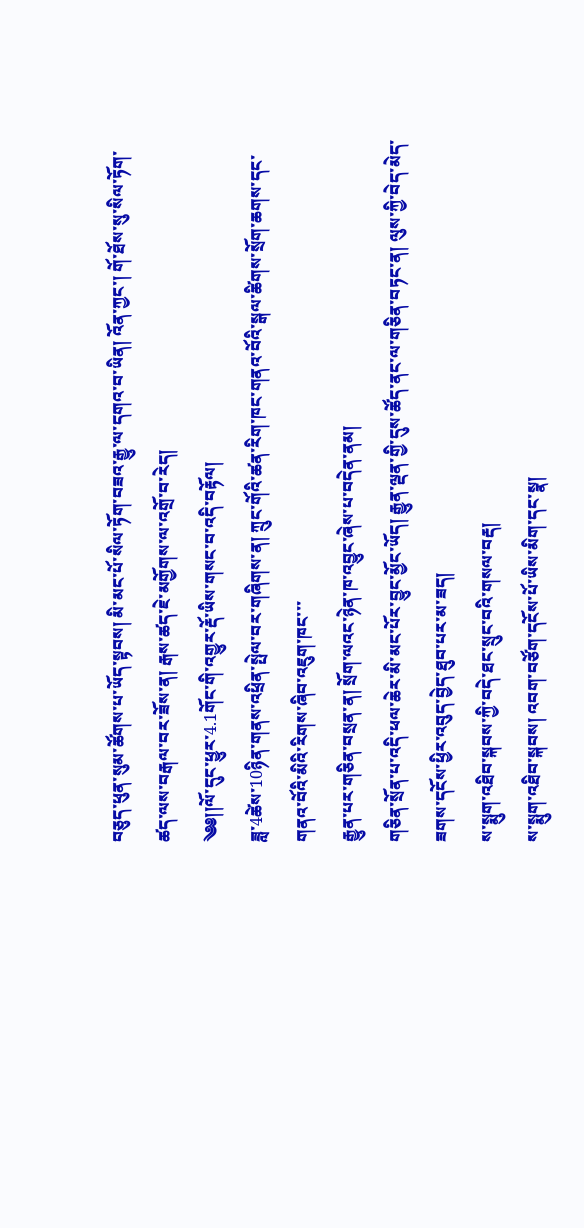བཅུད་ཕུན་སུམ་ཚོགས་པ་ཡོད་སྟབས། མི་མང་པོ་སིལ་ཏོག་བཟའ་རྒྱུ་ལ་དགའ་བ་ཡིན། འོན་ཀྱང་། གོ་ཐོས་སུ་སིལ་ཏོག་ཚད་ལས་བརྒལ་བར་ཟོས་ན། རྒས་ཚད་ཇེ་མགྱོགས་ལ་འགྲོ་བ་རེད།
༄༅།།ལོ་དུང་ཕྱུར་4.1གོང་གི་འགྱུར་རྡོ་ཡིས་གསང་བ་འདི་བརྟོལ།
ཟླ་4ཚེས་10ཉིན་གནས་འཕྲིན་སྤེལ་བར་གཞིགས་ན། ཀྲུང་གོའི་ཚན་རིག་ཁང་གནའ་བོའི་སྒལ་ཚིགས་སྲོག་ཆགས་དང་གནའ་བོའི་མིའི་རིགས་ཞིབ་འཇུག་ཁང་་་
རྒྱུན་པར་གཅིན་བསྲན་ན། སྲོག་ལའང་ཉེན་ཁ་འབྱུང་ཞེས་པ་བདེན་ནམ།
གཅིན་སྲོན་པ་འདི་ཕལ་ཆེར་མི་མང་པོར་བྱུང་མྱོང་ཡོད། རྒྱུན་ལྡན་གྱི་དུས་ཚོད་ནང་ལ་གཅིན་བཏང་ན། ལུས་ཀྱི་བེད་མེད་ཟགས་དངོས་ཕྱིར་འབུད་བྱེད་ཐུབ་པར་མ་ཟད།
ས་སྨུག་འཐིབ་སྐབས་ཀྱི་བདེ་ཐང་སྲུང་བའི་གསལ་བརྡ།
ས་སྨུག་འཐིབ་སྐབས། འབག་བཙོག་དངོས་པོ་ཡིས་མིག་དང་སྣ།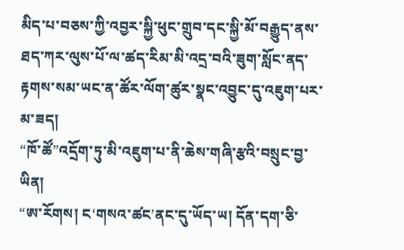མིད་པ་བཅས་ཀྱི་འབྱར་སྐྱི་ཕུང་གྲུབ་དང་སྐྱི་མོ་བརྒྱུད་ནས་ཐད་ཀར་ལུས་པོ་ལ་ཚད་རིམ་མི་འདྲ་བའི་ཟུག་སློང་ནད་རྟགས་སམ་ཡང་ན་ཚོར་ལོག་ཚུར་སྣང་འབྱུང་དུ་འཇུག་པར་མ་ཟད།
“ཁོ་ཚོ”འདྲོག་ཏུ་མི་འཇུག་པ་ནི་ཆེས་གཞི་རྩའི་བསྲུང་བྱ་ཡིན།
“ཨ་རོགས། ང‘གསའ་ཚང’ནང་དུ་ཡོད་ཡ། དོན་དག་ཅི་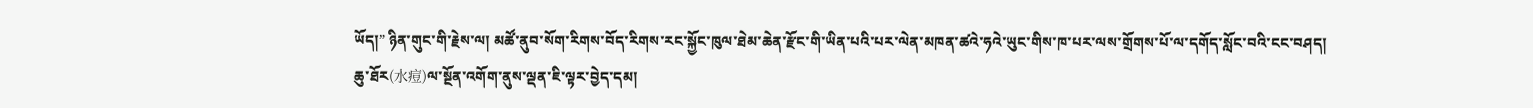ཡོད།” ཉིན་གུང་གི་རྗེས་ལ། མཚོ་ནུབ་སོག་རིགས་བོད་རིགས་རང་སྐྱོང་ཁུལ་ཐེམ་ཆེན་རྫོང་གི་ཡིན་པའི་པར་ལེན་མཁན་ཚའེ་ཧའེ་ཡུང་གིས་ཁ་པར་ལས་གྲོགས་པོ་ལ་དགོད་སློང་བའི་ངང་བཤད།
ཆུ་ཐོར(水痘)ལ་སྔོན་འགོག་ནུས་ལྡན་ཇི་ལྟར་བྱེད་དམ།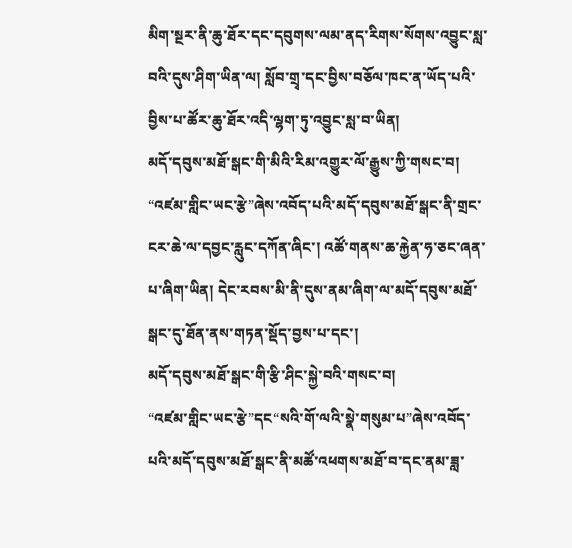མིག་སྔར་ནི་ཆུ་ཐོར་དང་དབུགས་ལམ་ནད་རིགས་སོགས་འབྱུང་སླ་བའི་དུས་ཤིག་ཡིན་ལ། སློབ་གྲྭ་དང་བྱིས་བཅོལ་ཁང་ན་ཡོད་པའི་བྱིས་པ་ཚོར་ཆུ་ཐོར་འདི་ལྷག་ཏུ་འབྱུང་སླ་བ་ཡིན།
མདོ་དབུས་མཐོ་སྒང་གི་མིའི་རིམ་འགྱུར་ལོ་རྒྱུས་ཀྱི་གསང་བ།
“འཛམ་གླིང་ཡང་རྩེ”ཞེས་འབོད་པའི་མདོ་དབུས་མཐོ་སྒང་ནི་གྲང་ངར་ཆེ་ལ་དབྱང་རླུང་དཀོན་ཞིང་། འཚོ་གནས་ཆ་རྐྱེན་ཧ་ཅང་ཞན་པ་ཞིག་ཡིན། དེང་རབས་མི་ནི་དུས་ནམ་ཞིག་ལ་མདོ་དབུས་མཐོ་སྒང་དུ་ཐོན་ནས་གཏན་སྡོད་བྱས་པ་དང་།
མདོ་དབུས་མཐོ་སྒང་གི་རྩི་ཤིང་སྐྱེ་བའི་གསང་བ།
“འཛམ་གླིང་ཡང་རྩེ”དང“སའི་གོ་ལའི་སྣེ་གསུམ་པ”ཞེས་འབོད་པའི་མདོ་དབུས་མཐོ་སྒང་ནི་མཚོ་འཕགས་མཐོ་བ་དང་ནམ་ཟླ་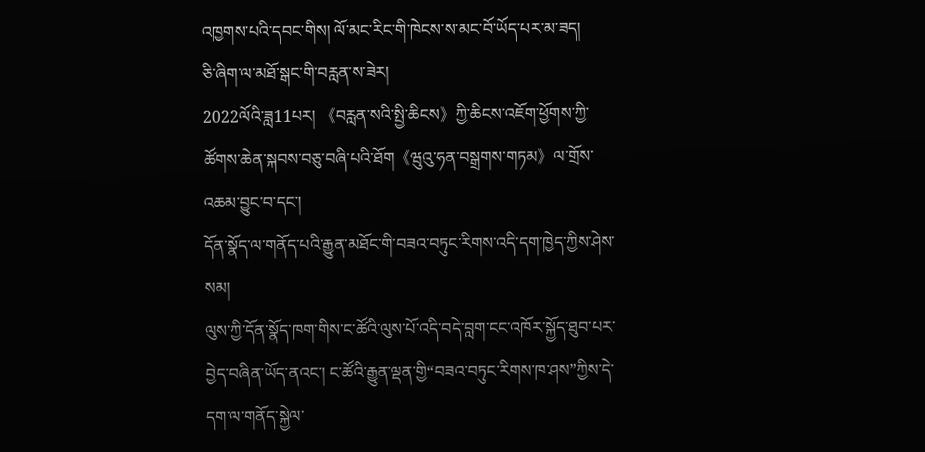འཁྱགས་པའི་དབང་གིས། ལོ་མང་རིང་གི་ཁེངས་ས་མང་བོ་ཡོད་པར་མ་ཟད།
ཅི་ཞིག་ལ་མཐོ་སྒང་གི་བརླན་ས་ཟེར།
2022ལོའི་ཟླ11པར། 《བརླན་སའི་སྤྱི་ཆིངས》ཀྱི་ཆིངས་འཇོག་ཕྱོགས་ཀྱི་ཚོགས་ཆེན་སྐབས་བཅུ་བཞི་པའི་ཐོག《ཝུའུ་ཧན་བསྒྲགས་གཏམ》ལ་གྲོས་འཆམ་བྱུང་བ་དང་།
དོན་སྣོད་ལ་གནོད་པའི་རྒྱུན་མཐོང་གི་བཟའ་བཏུང་རིགས་འདི་དག་ཁྱེད་ཀྱིས་ཤེས་སམ།
ལུས་ཀྱི་དོན་སྣོད་ཁག་གིས་ང་ཚོའི་ལུས་པོ་འདི་བདེ་བླག་ངང་འཁོར་སྐྱོད་ཐུབ་པར་བྱེད་བཞིན་ཡོད་ནའང་། ང་ཚོའི་རྒྱུན་ལྡན་གྱི“བཟའ་བཏུང་རིགས་ཁ་ཤས”ཀྱིས་དེ་དག་ལ་གནོད་སྐྱེལ་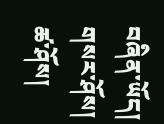བཞིན་ཡོད།
གསར་ཤོས།
ཚ་ཤོས།